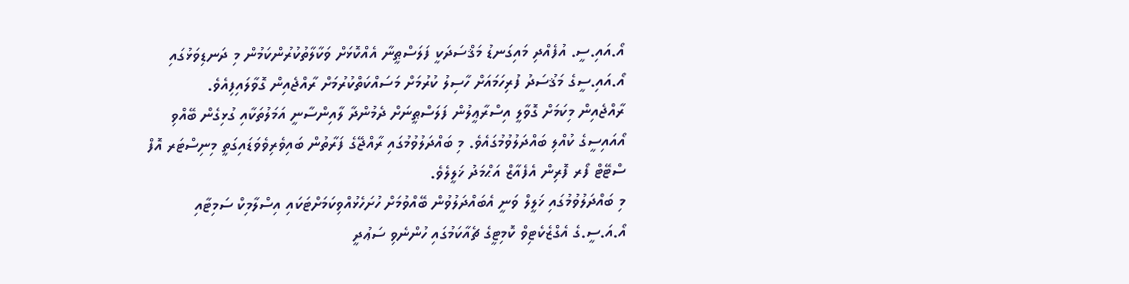އޯ.އައި.ސީ. އުފެއްދި މައިގަނޑު މަޤްސަދަކީ ފަލަސްޠީނާ އެއްކޮޅަށް ވަކާލާތުކުރުންކަމުން މި ދަނޑިވަޅުގައި އޯ.އައި.ސީގެ މަޤުސަދު ފުރިހަމައަށް ހާސިލު ކުރުމަށް މަސައްކަތްކުރުމަށް ރާއްޖެއިން ގޮވާލައިފިއެވެ.
ރާއްޖެއިން މިކަމަށް ގޮވާލީ އިސްރާޢީލުން ފަލަސްޠީނަށް ދެމުންދާ ލާއިންސާނީ އަމަލުތަކާއި ގުޅިގެން ބޭއްވި އޯއައިސީގެ ކުއްލި ބައްދަލުވުމުގައެވެ. މި ބައްދަލުވުމުގައި ރާއްޖޭގެ ފަރާތުން ބައިވެރިވެވަޑައިގަތީ މިނިސްޓަރ އޮފް ސްޓޭޓް ފޯރ ފޮރިން އެފެއާޒް އަޙްމަދު ޚަލީލެވެ.
މި ބައްދަލުވުމުގައި ޚަލީލް ވަނީ އެބައްދަލުވުން ބޭއްވުމަށް ހުށަހެޅުއްވިކަމަށްޓަކައި އިސްލާމިކް ސަމިޓާއި އޯ.އަ.ސީ.ގެ އެގްޒެކެޓިވް ކޮމިޓީގެ ޗެއާކަމުގައި ހުންނެވި ސަޢުދީ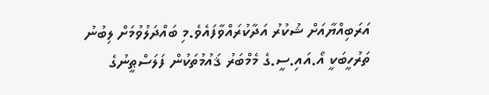އަރަބިއްޔާއަށް ޝުކުރު އަދާކުރައްވާފައެވެ.މި ބައްދަލުވުމަށް ލިބުނު ތަރުހީބަކީ އޯ.އައި.ސީ.ގެ މެމްބަރު ޤައުމުތަކުން ފަލަސްޠީނުގެ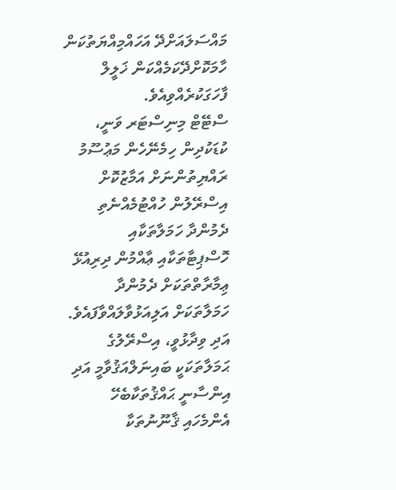މައްސަލައަށްދޭ އަހައްމިއްޔަތުކަން ހާމަކޮށްދޭކަމެއްކަން ޚަލީލް ފާހަގަކުރެއްވިއެވެ.
ސްޓޭޓް މިނިސްޓަރ ވަނީ، ކުޑަކުދިން ހިމެނޭހެން މަޢުސޫމު ރައްޔިތުންނަށް އަމާޒުކޮށް އިސްރޭލުން ހުއްޓުމެއްނެތި ދެމުންދާ ހަމަލާތަކާއި ހޮސްޕިޓާތަކާއި ޢާއްމުން ދިރިއުޅޭ ޢިމާރާތްތަކަށް ދެމުންދާ ހަމަލާތަކަށް އަލިއަޅުވާލައްވާފައެވެ. އަދި ވިދާޅުވީ، އިސްރޭލުގެ ޙަމަލާތަކަކީ ބައިނަލްއަޤުވާމީ އަދި އިންސާނީ ޙައްޤުތަކާބެހޭ އެންމެހައި ޤާނޫނުތަކާ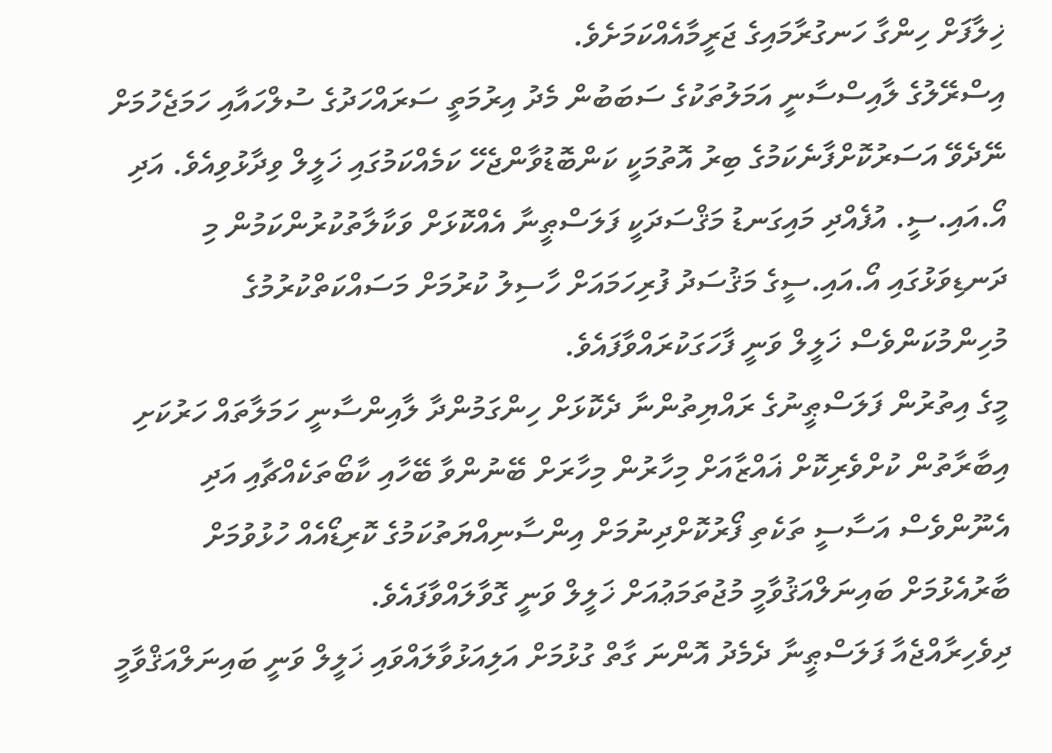ޚިލާފަށް ހިންގާ ހަނގުރާމައިގެ ޖަރީމާއެއްކަމަށެވެ.
އިސްރޭލުގެ ލާއިސްސާނީ އަމަލުތަކުގެ ސަބަބުން މެދު އިރުމަތީ ސަރައްހަދުގެ ސުލްހައާއި ހަމަޖެހުމަށް ނޭދެވޭ އަސަރުކޮށްފާނެކަމުގެ ބިރު އޮތުމަކީ ކަންބޮޑުވާންޖެހޭ ކަމެއްކަމުގައި ޚަލީލް ވިދާޅުވިއެވެ. އަދި އޯ.އައި.ސީ. އުފެއްދި މައިގަނޑު މަޤްސަދަކީ ފަލަސްޠީނާ އެއްކޮޅަށް ވަކާލާތުކުރުންކަމުން މި ދަނޑިވަޅުގައި އޯ.އައި.ސީގެ މަޤުސަދު ފުރިހަމައަށް ހާސިލު ކުރުމަށް މަސައްކަތްކުރުމުގެ މުހިންމުކަންވެސް ޚަލީލް ވަނީ ފާހަގަކުރައްވާފައެވެ.
މީގެ އިތުރުން ފަލަސްޠީނުގެ ރައްޔިތުންނާ ދެކޮޅަށް ހިންގަމުންދާ ލާއިންސާނީ ހަމަލާތައް ހަރުކަށި އިބާރާތުން ކުށްވެރިކޮށް ޣައްޒާއަށް މިހާރުން މިހާރަށް ބޭނުންވާ ބޭހާއި ކާބޯތަކެއްޗާއި އަދި އެނޫންވެސް އަސާސީ ތަކެތި ފޯރުކޮށްދިނުމަށް އިންސާނިއްޔަތުކަމުގެ ކޮރިޑޯއެއް ހުޅުވުމަށް ބާރުއެޅުމަށް ބައިނަލްއަޤުވާމީ މުޖުތަމަޢުއަށް ޚަލީލް ވަނީ ގޮވާލައްވާފައެވެ.
ދިވެހިރާއްޖެއާ ފަލަސްޠީނާ ދެމެދު އޮންނަ ގާތް ގުޅުމަށް އަލިއަޅުވާލައްވައި ޚަލީލް ވަނީ ބައިނަލްއަޤްވާމީ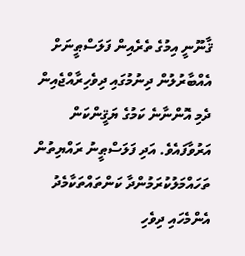ޤާނޫނީ އިމުގެ ތެރެއިން ފަލަސްޠީނަށް އެއްބާރުލުން ދިނުމުގައި ދިވެހިރާއްޖެއިން ދެމި އޮންނާނެ ކަމުގެ ޔަޤީންކަން އަރުވާފައެވެ. އަދި ފަލަސްޠީނު ރައްޔިތުން ތަހައްމަލުކުރަމުންދާ ކަންތައްތަކާމެދު އެންމެހައި ދިވެހި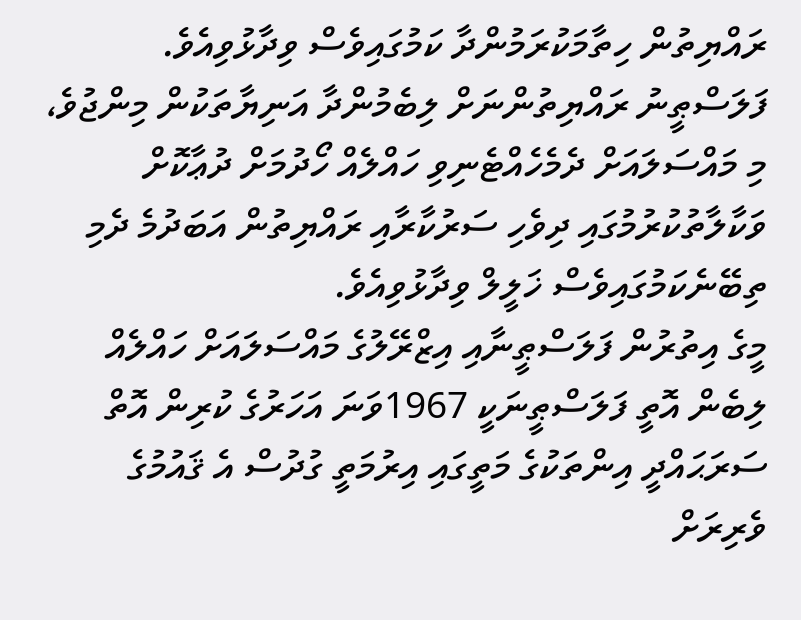ރައްޔިތުން ހިތާމަކުރަމުންދާ ކަމުގައިވެސް ވިދާޅުވިއެވެ.
ފަލަސްޠީނު ރައްޔިތުންނަށް ލިބެމުންދާ އަނިޔާތަކުން މިންޖުވެ، މި މައްސަލައަށް ދެމެހެއްޓެނިވި ހައްލެއް ހޯދުމަށް ދުޢާކޮށް ވަކާލާތުކުރުމުގައި ދިވެހި ސަރުކާރާއި ރައްޔިތުން އަބަދުމެ ދެމި ތިބޭނެކަމުގައިވެސް ޚަލީލް ވިދާޅުވިއެވެ.
މީގެ އިތުރުން ފަލަސްޠީނާއި އިޒްރޭލުގެ މައްސަލައަށް ހައްލެއް ލިބެން އޮތީ ފަލަސްޠީނަކީ 1967ވަނަ އަހަރުގެ ކުރިން އޮތް ސަރަޙައްދީ އިންތަކުގެ މަތީގައި އިރުމަތީ ގުދުސް އެ ޤައުމުގެ ވެރިރަށް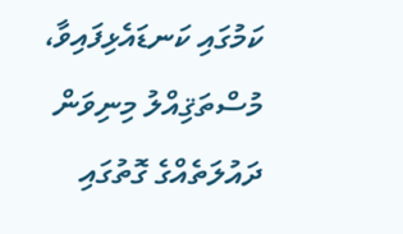ކަމުގައި ކަނޑައެޅިފައިވާ، މުސްތަޤިއްލު މިނިވަން ދައުލަތެއްގެ ގޮތުގައި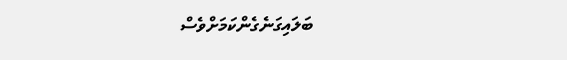ބަލައިގަނެގެންކަމަށްވެސް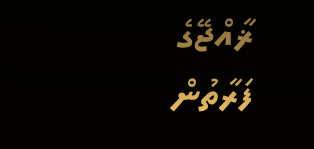ޜާއްޖޭގެ ފަރާތުން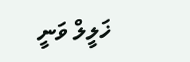ޚަލީލް ވަނީ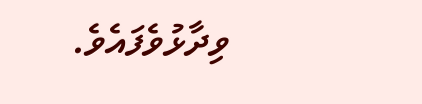ވިދާޅުވެފައެވެ.